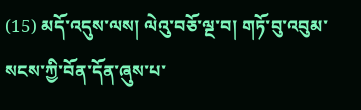(15) མདོ་འདུས་ལས། ལེའུ་བཅོ་ལྔ་བ། གཏོ་བུ་འབུམ་སངས་ཀྱི་བོན་དོན་ཞུས་པ་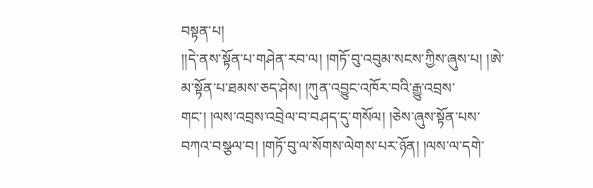བསྟན་པ།
།།དེ་ནས་སྟོན་པ་གཤེན་རབ་ལ། །གཏོ་བུ་འབུམ་སངས་ཀྱིས་ཞུས་པ། །ཨེ་མ་སྟོན་པ་ཐམས་ཅད་ཤེས། །ཀུན་འབྱུང་འཁོར་བའི་རྒྱུ་འབྲས་གང་། །ལས་འབྲས་འབྲེལ་བ་བཤད་དུ་གསོལ། །ཅེས་ཞུས་སྟོན་པས་བཀའ་བསྩལ་བ། །གཏོ་བུ་ལ་སོགས་ལེགས་པར་ཉོན། །ལས་ལ་དགེ་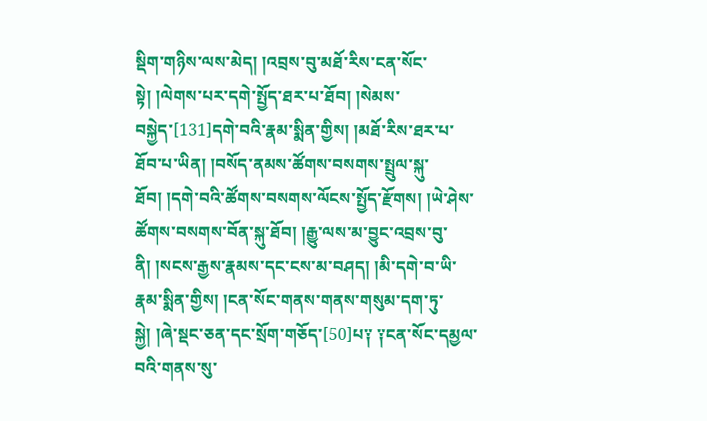སྡིག་གཉིས་ལས་མེད། །འབྲས་བུ་མཐོ་རིས་ངན་སོང་སྟེ། །ལེགས་པར་དགེ་སྤྱོད་ཐར་པ་ཐོབ། །སེམས་བསྐྱེད་[131]དགེ་བའི་རྣམ་སྨིན་གྱིས། །མཐོ་རིས་ཐར་པ་ཐོབ་པ་ཡིན། །བསོད་ནམས་ཚོགས་བསགས་སྤྲུལ་སྐུ་ཐོབ། །དགེ་བའི་ཚོགས་བསགས་ལོངས་སྤྱོད་རྫོགས། །ཡེ་ཤེས་ཚོགས་བསགས་བོན་སྐུ་ཐོབ། །རྒྱུ་ལས་མ་བྱུང་འབྲས་བུ་ནི། །སངས་རྒྱས་རྣམས་དང་ངས་མ་བཤད། །མི་དགེ་བ་ཡི་རྣམ་སྨིན་གྱིས། །ངན་སོང་གནས་གནས་གསུམ་དག་ཏུ་སྐྱེ། །ཞེ་སྡང་ཅན་དང་སྲོག་གཅོད་[50]པ༑ ༑ངན་སོང་དམྱལ་བའི་གནས་སུ་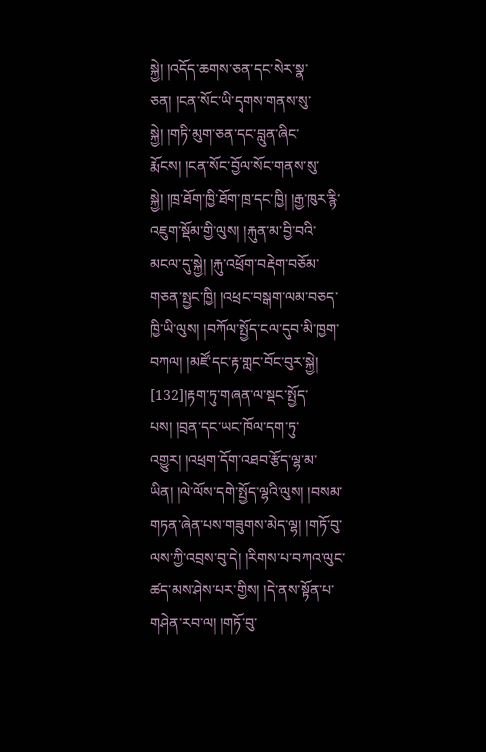སྐྱེ། །འདོད་ཆགས་ཅན་དང་སེར་སྣ་ཅན། །ངན་སོང་ཡི་དྭགས་གནས་སུ་སྐྱེ། །གཏི་མུག་ཅན་དང་བླུན་ཞིང་རྨོངས། །ངན་སོང་བྱོལ་སོང་གནས་སུ་སྐྱེ། །ཁྲ་ཐོག་ཁྱི་ཐོག་ཁྲ་དང་ཁྱི། །རྒྱ་ཁུར་རྙི་འཇུག་སྡོམ་གྱི་ལུས། །རྐུན་མ་བྱི་བའི་མངལ་དུ་སྐྱེ། །རྐུ་འཕྲོག་བརྡེག་བཅོམ་གཅན་སྤྱང་ཁྱི། །འཕྲང་བསྒག་ལམ་བཅད་ཁྱི་ཡི་ལུས། །བཀོལ་སྤྱོད་ངལ་དུབ་མི་ཁྱག་བཀལ། །མཛོ་དང་རྟ་གླང་བོང་བུར་སྐྱེ། [132]།རྟག་ཏུ་གཞན་ལ་སྡང་སྤྱོད་པས། །བྲན་དང་ཡང་ཁོལ་དག་ཏུ་འགྱུར། །འཕྲག་དོག་འཐབ་རྩོད་ལྷ་མ་ཡིན། །ལེ་ལོས་དགེ་སྤྱོད་ལྷའི་ལུས། །བསམ་གཏན་ཞེན་པས་གཟུགས་མེད་ལྷ། །གཏོ་བུ་ལས་ཀྱི་འབྲས་བུ་དེ། །རིགས་པ་བཀའ་ལུང་ཚད་མས་ཤེས་པར་གྱིས། །དེ་ནས་སྟོན་པ་གཤེན་རབ་ལ། །གཏོ་བུ་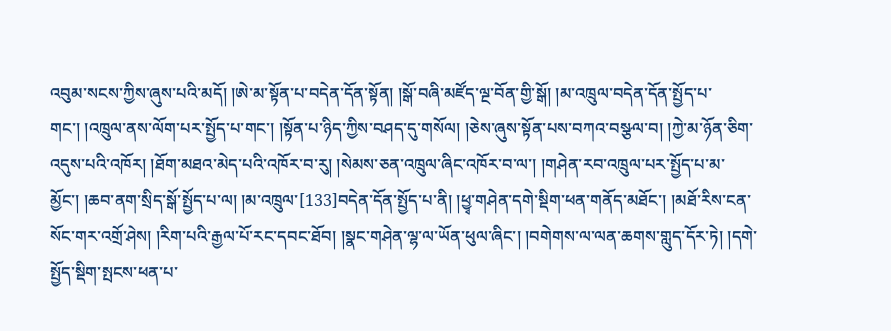འབུམ་སངས་ཀྱིས་ཞུས་པའི་མདོ། །ཨེ་མ་སྟོན་པ་བདེན་དོན་སྟོན། །སྒོ་བཞི་མཛོད་ལྔ་བོན་གྱི་སྒོ། །མ་འཁྲུལ་བདེན་དོན་སྤྱོད་པ་གང་། །འཁྲུལ་ནས་ལོག་པར་སྤྱོད་པ་གང་། །སྟོན་པ་ཉིད་ཀྱིས་བཤད་དུ་གསོལ། །ཅེས་ཞུས་སྟོན་པས་བཀའ་བསྩལ་བ། །ཀྱེ་མ་ཉོན་ཅིག་འདུས་པའི་འཁོར། །ཐོག་མཐའ་མེད་པའི་འཁོར་བ་རུ། །སེམས་ཅན་འཁྲུལ་ཞིང་འཁོར་བ་ལ་། །གཤེན་རབ་འཁྲུལ་པར་སྤྱོད་པ་མ་མྱོང་། །ཆབ་ནག་སྲིད་སྒོ་སྤྱོད་པ་ལ། །མ་འཁྲུལ་[133]བདེན་དོན་སྤྱོད་པ་ནི། །ཕྱྭ་གཤེན་དགེ་སྡིག་ཕན་གནོད་མཐོང་། །མཐོ་རིས་ངན་སོང་གར་འགྲོ་ཤེས། །རིག་པའི་རྒྱལ་པོ་རང་དབང་ཐོབ། །སྣང་གཤེན་ལྷ་ལ་ཡོན་ཕུལ་ཞིང་། །བགེགས་ལ་ལན་ཆགས་གླུད་དོར་ཏེ། །དགེ་སྤྱོད་སྡིག་སྤངས་ཕན་པ་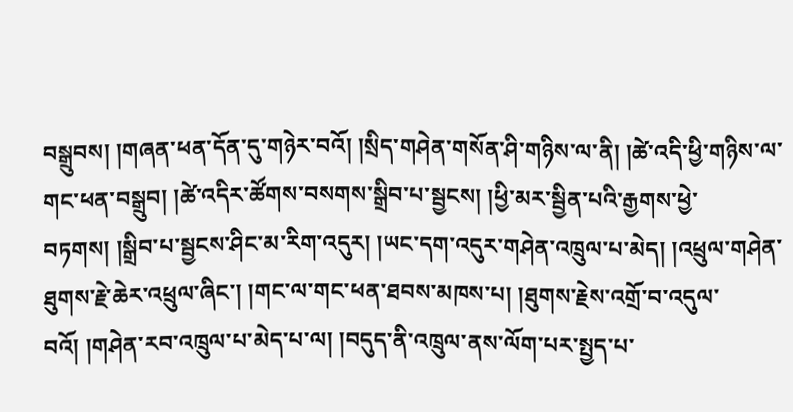བསྒྲུབས། །གཞན་ཕན་དོན་དུ་གཉེར་བའོ། །སྲིད་གཤེན་གསོན་ཤི་གཉིས་ལ་ནི། །ཚེ་འདི་ཕྱི་གཉིས་ལ་གང་ཕན་བསྒྲུབ། །ཚེ་འདིར་ཚོགས་བསགས་སྒྲིབ་པ་སྦྱངས། །ཕྱི་མར་སྦྱིན་པའི་རྒྱགས་ཕྱེ་བཏགས། །སྒྲིབ་པ་སྦྱངས་ཤིང་མ་རིག་འདུར། །ཡང་དག་འདུར་གཤེན་འཁྲུལ་པ་མེད། །འཕྲུལ་གཤེན་ཐུགས་རྗེ་ཆེར་འཕྲུལ་ཞིང་། །གང་ལ་གང་ཕན་ཐབས་མཁས་པ། །ཐུགས་རྗེས་འགྲོ་བ་འདུལ་བའོ། །གཤེན་རབ་འཁྲུལ་པ་མེད་པ་ལ། །བདུད་ནི་འཁྲུལ་ནས་ལོག་པར་སྤྱད་པ་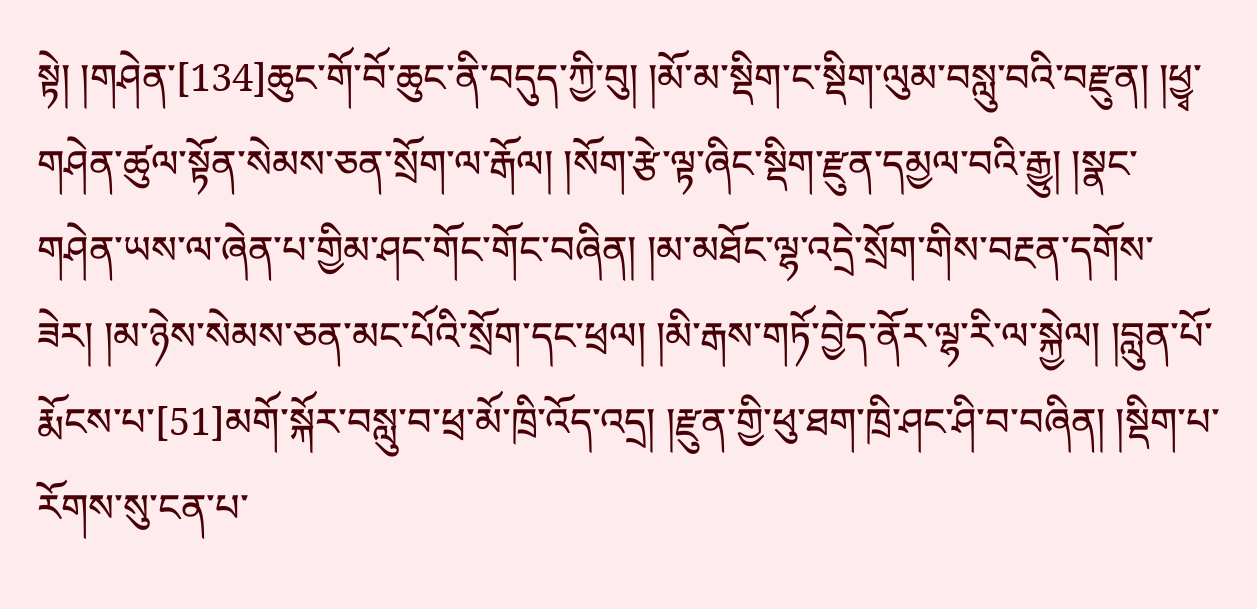སྟེ། །གཤེན་[134]ཆུང་གོ་བོ་ཆུང་ནི་བདུད་ཀྱི་བུ། །མོ་མ་སྡིག་ང་སྡིག་ལུམ་བསླུ་བའི་བརྫུན། །ཕྱྭ་གཤེན་ཚུལ་སྟོན་སེམས་ཅན་སྲོག་ལ་རྒོལ། །སོག་རྩེ་ལྟ་ཞིང་སྡིག་རྫུན་དམྱལ་བའི་རྒྱུ། །སྣང་གཤེན་ཡས་ལ་ཞེན་པ་གྱིམ་ཤང་གོང་གོང་བཞིན། །མ་མཐོང་ལྷ་འདྲེ་སྲོག་གིས་བརྔན་དགོས་ཟེར། །མ་ཉེས་སེམས་ཅན་མང་པོའི་སྲོག་དང་ཕྲལ། །མི་རྒས་གཏོ་བྱེད་ནོར་ལྷ་རི་ལ་སྐྱེལ། །བླུན་པོ་རྨོངས་པ་[51]མགོ་སྐོར་བསླུ་བ་ཕྲ་མོ་ཁྲི་འོད་འདྲ། །རྫུན་གྱི་ཕུ་ཐག་ཁྲི་ཤང་ཤི་བ་བཞིན། །སྡིག་པ་རོགས་སུ་ངན་པ་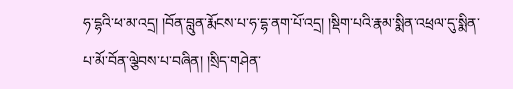ཧ་དྷའི་ཕ་མ་འདྲ། །བོན་བླུན་རྨོངས་པ་ཧ་དྷ་ནག་པོ་འདྲ། །སྡིག་པའི་རྣམ་སྨིན་འཕྲལ་དུ་སྨིན་པ་མོ་བོན་ལྕེབས་པ་བཞིན། །སྲིད་གཤེན་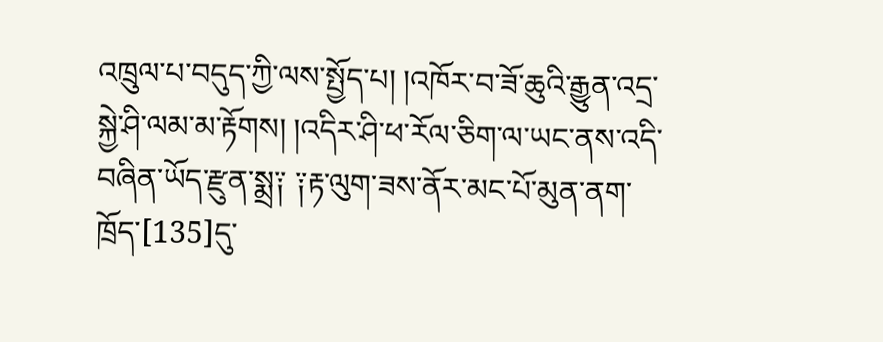འཁྲུལ་པ་བདུད་ཀྱི་ལས་སྤྱོད་པ། །འཁོར་བ་ཟོ་ཆུའི་རྒྱུན་འདྲ་སྐྱེ་ཤི་ལམ་མ་རྟོགས། །འདིར་ཤི་ཕ་རོལ་ཅིག་ལ་ཡང་ནས་འདི་བཞིན་ཡོད་རྫུན་སྨྲ༑ ༑རྟ་ལུག་ཟས་ནོར་མང་པོ་མུན་ནག་ཁྲོད་[135]དུ་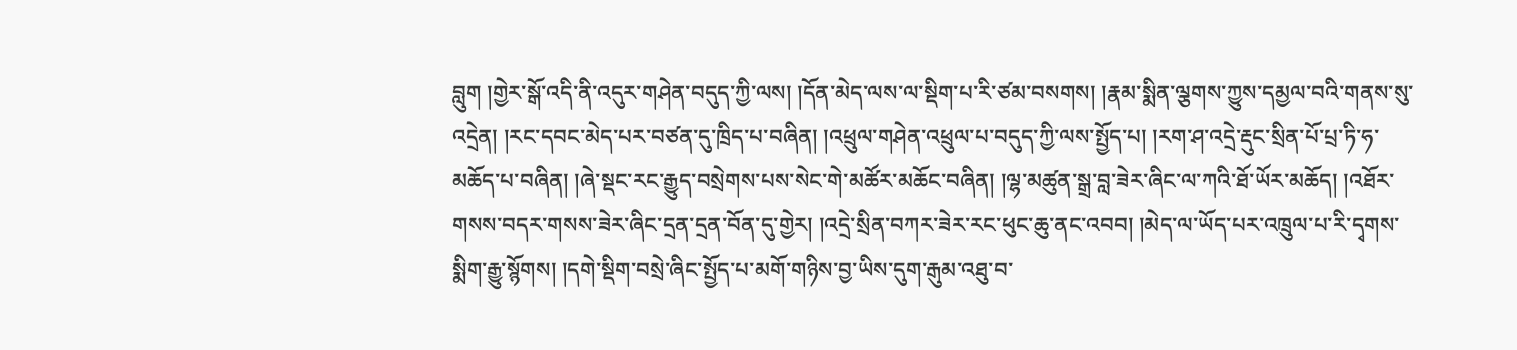བླུག །གྱེར་སྒོ་འདི་ནི་འདུར་གཤེན་བདུད་ཀྱི་ལས། །དོན་མེད་ལས་ལ་སྡིག་པ་རི་ཙམ་བསགས། །རྣམ་སྨིན་ལྕགས་ཀྱུས་དམྱལ་བའི་གནས་སུ་འདྲེན། །རང་དབང་མེད་པར་བཙན་དུ་ཁྲིད་པ་བཞིན། །འཕྲུལ་གཤེན་འཕྲུལ་པ་བདུད་ཀྱི་ལས་སྤྱོད་པ། །རག་ཤ་འདྲེ་རྡུང་སྲིན་པོ་པྲ་ཏི་ཧ་མཆོད་པ་བཞིན། །ཞེ་སྡང་རང་རྒྱུད་བསྲེགས་པས་སེང་གེ་མཚོར་མཆོང་བཞིན། །ལྷ་མཚུན་སྒྲ་བླ་ཟེར་ཞིང་ལ་ཀའི་ཐོ་ཡོར་མཆོད། །འཐོར་གསས་བདར་གསས་ཟེར་ཞིང་དྲན་དྲན་བོན་དུ་གྱེར། །འདྲེ་སྲིན་བཀར་ཟེར་རང་ཕུང་ཆུ་ནང་འབབ། །མེད་ལ་ཡོད་པར་འཁྲུལ་པ་རི་དྭགས་སྨིག་རྒྱུ་སྙོགས། །དགེ་སྡིག་བསྲེ་ཞིང་སྤྱོད་པ་མགོ་གཉིས་བྱ་ཡིས་དུག་རྒུམ་འཐུ་བ་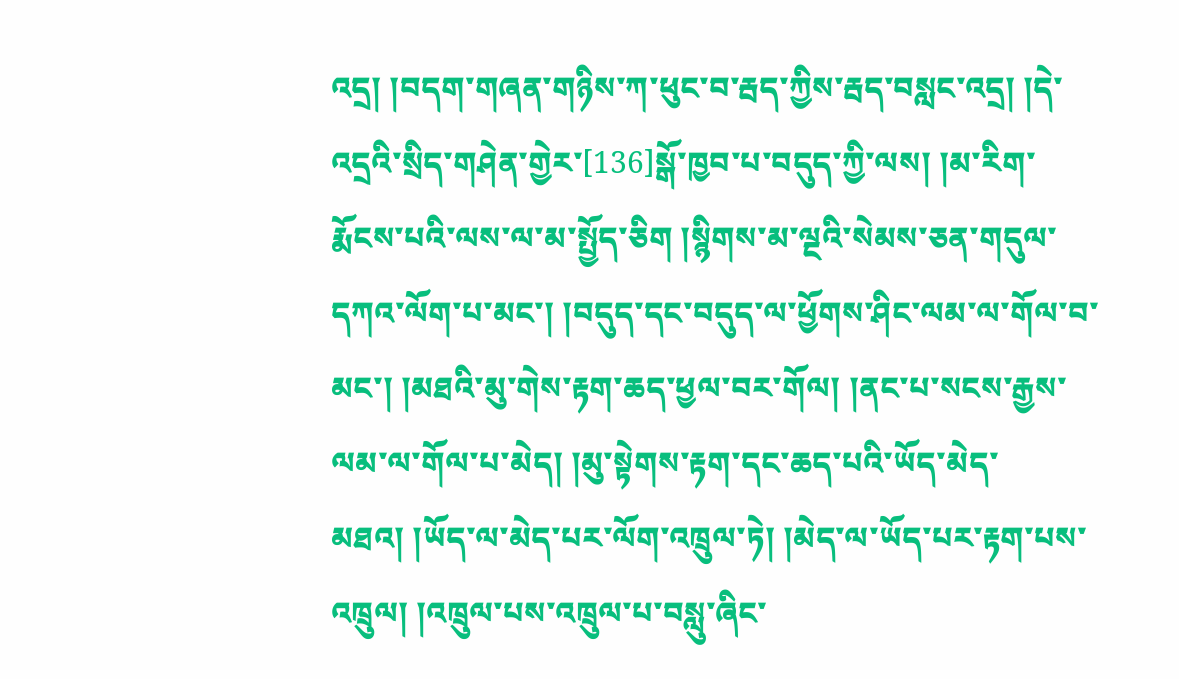འདྲ། །བདག་གཞན་གཉིས་ཀ་ཕུང་བ་རྦད་ཀྱིས་རྦད་བསླང་འདྲ། །དེ་འདྲའི་སྲིད་གཤེན་གྱེར་[136]སྒོ་ཁྱབ་པ་བདུད་ཀྱི་ལས། །མ་རིག་རྨོངས་པའི་ལས་ལ་མ་སྤྱོད་ཅིག །སྙིགས་མ་ལྔའི་སེམས་ཅན་གདུལ་དཀའ་ལོག་པ་མང་། །བདུད་དང་བདུད་ལ་ཕྱོགས་ཤིང་ལམ་ལ་གོལ་བ་མང་། །མཐའི་མུ་གེས་རྟག་ཆད་ཕྱལ་བར་གོལ། །ནང་པ་སངས་རྒྱས་ལམ་ལ་གོལ་པ་མེད། །མུ་སྟེགས་རྟག་དང་ཆད་པའི་ཡོད་མེད་མཐའ། །ཡོད་ལ་མེད་པར་ལོག་འཁྲུལ་ཏེ། །མེད་ལ་ཡོད་པར་རྟག་པས་འཁྲུལ། །འཁྲུལ་པས་འཁྲུལ་པ་བསླུ་ཞིང་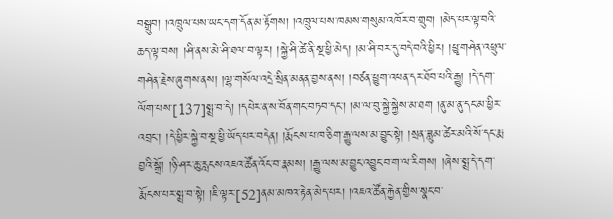བསྒྲུབ། །འཁྲུལ་པས་ཡང་དག་དོན་མ་རྟོགས། །འཁྲུལ་པས་ཁམས་གསུམ་འཁོར་བ་གྲུབ། །མེད་པར་ལྟ་བའི་ཆད་ལྟ་བས། །ཤི་ནས་མེ་ཤི་ཐལ་བ་ལྟར། །སྐྱེ་ཤི་ཚེ་ནི་སྔ་ཕྱི་མེད། །མ་ཤི་བར་དུ་བདེ་བའི་ཕྱིར། །ཕྱྭ་གཤེན་འཕྲུལ་གཤེན་རྗེས་ཞུགས་ནས། །ལྷ་གསོལ་འདྲེ་སྲིན་མནན་བྱས་ནས། །བཙན་ཕྱུག་འཕན་དར་ཐོབ་པའི་རྒྱུ། །དེ་དག་ལོག་པས་[137]སྨྲ་བ་དེ། །དཔེར་ན་ས་བོན་གང་བཏབ་དང་། །མ་ལ་བུ་སྐྱེ་སྐྱེས་མ་ཐག །ནུ་མ་ནུ་དང་མ་ཕྱིར་འབྲང་། །དེ་ཕྱིར་སྐྱེ་བ་སྔ་ཕྱི་ཡོད་པར་བདེན། །རྨོངས་པ་ཁ་ཅིག་རྒྱུ་ལས་མ་བྱུང་སྟེ། །སྲན་ཟླུམ་ཚེར་མའི་སོ་དང་རྨ་བྱའི་སྒྲོ། །ཉི་ཤར་ཆུ་རླངས་འཇའ་ཚོན་འོང་བ་རྣམས། །རྒྱུ་ལས་མ་བྱུང་འབྱུང་བ་ག་ལ་རིགས། །ཞེས་སྨྲ་དེ་དག་རྨོངས་པར་སྨྲ་བ་སྟེ། །ཇི་ལྟར་[52]ནམ་མཁའ་རྟེན་མེད་པར། །འཇའ་ཚོན་རྐྱེན་གྱིས་སྣང་བ་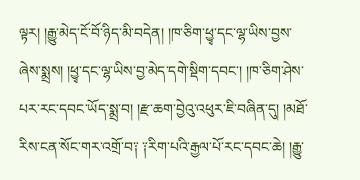ལྟར། །རྒྱུ་མེད་ངོ་བོ་ཉིད་མི་བདེན། །ཁ་ཅིག་ཕྱྭ་དང་ལྷ་ཡིས་བྱས་ཞེས་སྨྲས། །ཕྱྭ་དང་ལྷ་ཡིས་བྱ་མེད་དགེ་སྡིག་དབང་། །ཁ་ཅིག་ཤེས་པར་རང་དབང་ཡོད་སྨྲ་བ། །རྫ་ཆག་བྱེའུ་འཕུར་ཇི་བཞིན་དུ། །མཐོ་རིས་ངན་སོང་གར་འགྲོ་བ༑ ༑རིག་པའི་རྒྱལ་པོ་རང་དབང་ཆེ། །རྒྱུ་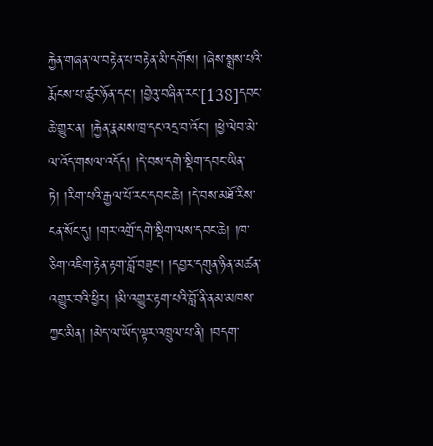རྐྱེན་གཞན་ལ་བརྟེན་པ་བརྟེན་མི་དགོས། །ཞེས་སྨྲས་པའི་རྨོངས་པ་ཚུར་ཉོན་དང་། །བྱེའུ་བཞིན་རང་[138]དབང་ཆེ་གྱུར་ན། །རྐྱེན་རྣམས་ཁྲ་དང་འདྲ་བ་འོང་། །ཕྱེ་ལེབ་མེ་ལ་འོད་གསལ་འདོད། །དེ་བས་དགེ་སྡིག་དབང་ཡིན་ཏེ། །རིག་པའི་རྒྱལ་པོ་རང་དབང་ཆེ། །དེ་བས་མཐོ་རིས་ངན་སོང་དུ། །གར་འགྲོ་དགེ་སྡིག་ལས་དབང་ཆེ། །ཁ་ཅིག་འཇིག་རྟེན་རྟག་བློ་བཟུང་། །དབྱར་དགུན་ཉིན་མཚན་འགྱུར་བའི་ཕྱིར། །མི་འགྱུར་རྟག་པའི་བློ་ནི་ནམ་མཁས་ཀྱང་མིན། །མེད་ལ་ཡོད་ལྟར་འཁྲུལ་པ་ནི། །བདག་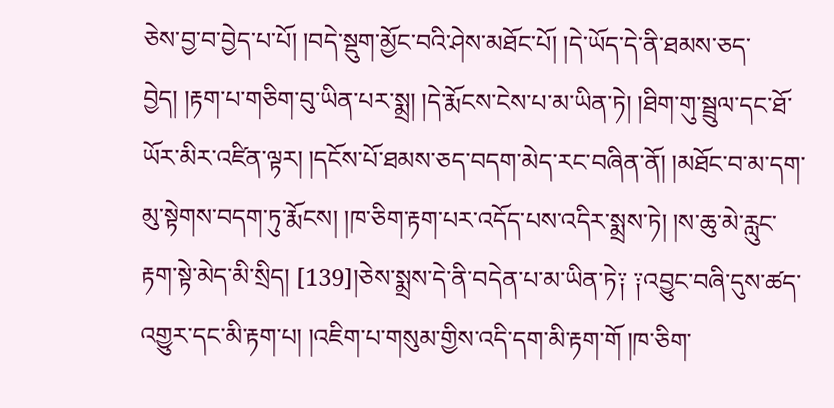ཅེས་བྱ་བ་བྱེད་པ་པོ། །བདེ་སྡུག་མྱོང་བའི་ཤེས་མཐོང་པོ། །དེ་ཡོད་དེ་ནི་ཐམས་ཅད་བྱེད། །རྟག་པ་གཅིག་བུ་ཡིན་པར་སྨྲ། །དེ་རྨོངས་ངེས་པ་མ་ཡིན་ཏེ། །ཐིག་གུ་སྦྲུལ་དང་ཐོ་ཡོར་མིར་འཛིན་ལྟར། །དངོས་པོ་ཐམས་ཅད་བདག་མེད་རང་བཞིན་ནོ། །མཐོང་བ་མ་དག་མུ་སྟེགས་བདག་ཏུ་རྨོངས། །ཁ་ཅིག་རྟག་པར་འདོད་པས་འདིར་སྨྲས་ཏེ། །ས་ཆུ་མེ་རླུང་རྟག་སྟེ་མེད་མི་སྲིད། [139]།ཅེས་སྨྲས་དེ་ནི་བདེན་པ་མ་ཡིན་ཏེ༑ ༑འབྱུང་བཞི་དུས་ཚད་འགྱུར་དང་མི་རྟག་པ། །འཇིག་པ་གསུམ་གྱིས་འདི་དག་མི་རྟག་གོ །ཁ་ཅིག་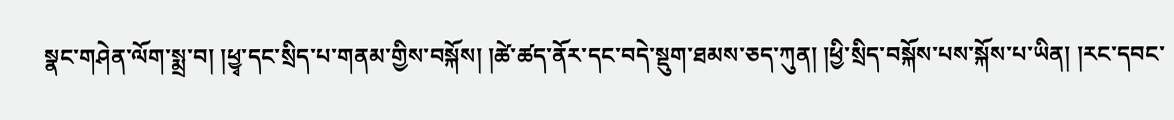སྣང་གཤེན་ལོག་སྨྲ་བ། །ཕྱྭ་དང་སྲིད་པ་གནམ་གྱིས་བསྐོས། །ཚེ་ཚད་ནོར་དང་བདེ་སྡུག་ཐམས་ཅད་ཀུན། །ཕྱི་སྲིད་བསྐོས་པས་སྐོས་པ་ཡིན། །རང་དབང་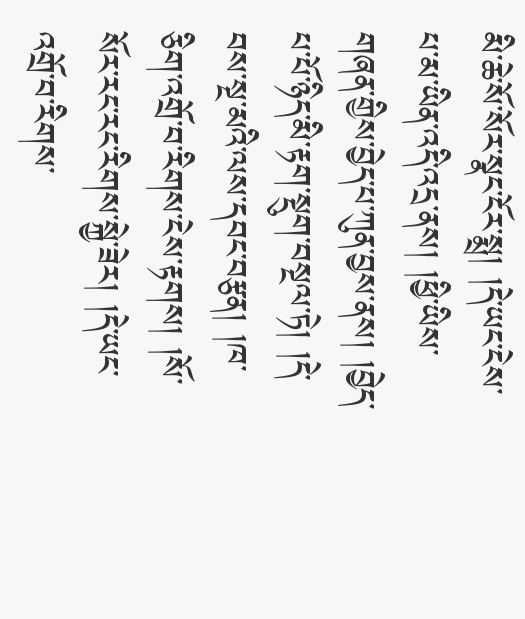མི་ཆེ་སོ་སོར་སྣང་ངོར་སྨྲ། །དེ་ཡང་ངེས་པ་མ་ཡིན་འདི་འདྲ་ནས། །ཕྱི་ཡིས་གཞན་གྱིས་བྱེད་པ་ཀུན་བྱས་ནས། །བྱེད་པ་པོ་ཉིད་མི་རྟག་སྡུག་བསྔལ་ཏེ། །དེ་བས་སྔ་མའི་ལས་དབང་བརྩན། །ཁ་ཅིག་འགྲོ་བ་རིགས་ངེས་རྟགས། །སོ་སོར་རང་རང་རིགས་སྐྱེ་ཟེར། །དེ་ཡང་འགྲོ་བ་རིགས་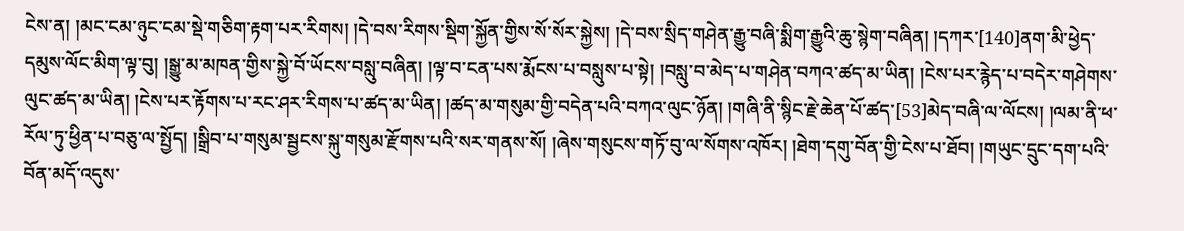ངེས་ན། །མང་ངམ་ཉུང་ངམ་སྡེ་གཅིག་རྟག་པར་རིགས། །དེ་བས་རིགས་སྡིག་སྐྱོན་གྱིས་སོ་སོར་སྐྱེས། །དེ་བས་སྲིད་གཤེན་རྒྱུ་བཞི་སྨིག་རྒྱུའི་ཆུ་སྙེག་བཞིན། །དཀར་[140]ནག་མི་ཕྱེད་དམུས་ལོང་མིག་ལྟ་བུ། །སྒྱུ་མ་མཁན་གྱིས་སྐྱེ་བོ་ཡོངས་བསླུ་བཞིན། །ལྟ་བ་ངན་པས་རྨོངས་པ་བསླུས་པ་སྟེ། །བསླུ་བ་མེད་པ་གཤེན་བཀའ་ཚད་མ་ཡིན། །ངེས་པར་རྙེད་པ་བདེར་གཤེགས་ལུང་ཚད་མ་ཡིན། །ངེས་པར་རྟོགས་པ་རང་ཤར་རིགས་པ་ཚད་མ་ཡིན། །ཚད་མ་གསུམ་གྱི་བདེན་པའི་བཀའ་ལུང་ཉོན། །གཞི་ནི་སྙིང་རྗེ་ཆེན་པོ་ཚད་[53]མེད་བཞི་ལ་ལོངས། །ལམ་ནི་ཕ་རོལ་ཏུ་ཕྱིན་པ་བཅུ་ལ་སྤྱོད། །སྒྲིབ་པ་གསུམ་སྦྱངས་སྐུ་གསུམ་རྫོགས་པའི་སར་གནས་སོ། །ཞེས་གསུངས་གཏོ་བུ་ལ་སོགས་འཁོར། །ཐེག་དགུ་བོན་གྱི་ངེས་པ་ཐོབ། །གཡུང་དྲུང་དག་པའི་བོན་མདོ་འདུས་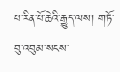པ་རིན་པོ་ཆེའི་རྒྱུད་ལས། གཏོ་བུ་འབུམ་སངས་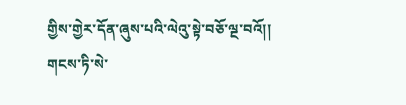གྱིས་གྱེར་དོན་ཞུས་པའི་ལེའུ་སྟེ་བཅོ་ལྔ་བའོ།།
གངས་ཏི་སེ་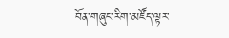བོན་གཞུང་རིག་མཛོད་ལྟར་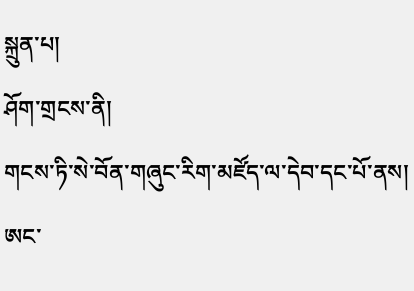སྐྲུན་པ།
ཤོག་གྲངས་ནི།
གངས་ཏི་སེ་བོན་གཞུང་རིག་མཛོད་ལ་དེབ་དང་པོ་ནས། ཨང་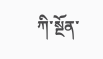ཀི་སྔོན་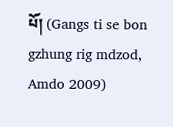པོ། (Gangs ti se bon gzhung rig mdzod, Amdo 2009)